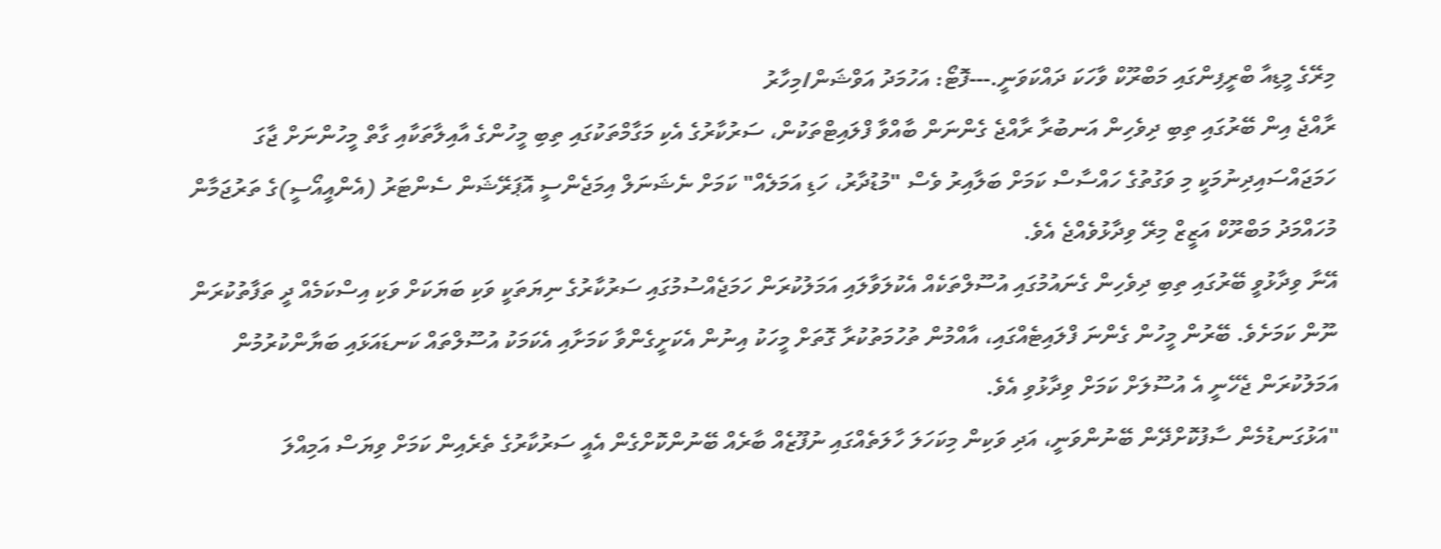މިރޭގެ މީޑިއާ ބްރީފިންގައި މަބްރޫކް ވާހަކަ ދައްކަވަނީ.---ފޮޓޯ: އަހުމަދު އަވްޝަން/މިހާރު
ރާއްޖެ އިން ބޭރުގައި ތިބި ދިވެހިން އަނބުރާ ރާއްޖެ ގެންނަން ބާއްވާ ފްލައިޓްތަކުން، ސަރުކާރުގެ އެކި މަގާމްތަކުގައި ތިބި މީހުންގެ އާއިލާތަކާއި ގާތް މީހުންނަށް ޖާގަ ހަމަޖައްސައިދިނުމަކީ މި ވަގުތުގެ ހައްސާސް ކަމަށް ބަލާއިރު ވެސް "މުޑުދާރު، ހަޑި އަމަލެއް" ކަމަށް ނެޝަނަލް އިމަޖެންސީ އޮޕަރޭޝަން ސެންޓަރު (އެންއީއޯސީ)ގެ ތަރުޖަމާން މުހައްމަދު މަބްރޫކް އަޒީޒް މިރޭ ވިދާޅުވެއްޖެ އެވެ.
އޭނާ ވިދާޅުވީ ބޭރުގައި ތިބި ދިވެހިން ގެނައުމުގައި އުސޫލްތަކެއް އެކުލަވާލައި އަމަލުކުރަން ހަމަޖެއްސުމުގައި ސަރުކާރުގެ ނިޔަތަކީ ވަކި ބަޔަކަށް ވަކި އިސްކަމެއް ދީ ތަފާތުކުރަން ނޫން ކަމަށެވެ. ބޭރުން މީހުން ގެންނަ ފްލައިޓެއްގައި، އާއްމުން ތުހުމަތުކުރާ ގޮތަށް މީހަކު އިނުން އެކަށީގެންވާ ކަމަށާއި އެކަމަކު އުސޫލްތައް ކަނޑައަޅައި ބަޔާންކުރުމުން އަމަލުކުރަން ޖެހޭނީ އެ އުސޫލަށް ކަމަށް ވިދާޅުވި އެވެ.
"އަޅުގަނޑުމެން ސާފުކޮށްދޭން ބޭނުންވަނީ، އަދި ވަކިން މިކަހަލަ ހާލަތެއްގައި ނުފޫޒެއް ބާރެއް ބޭނުންކޮށްގެން އެއީ ސަރުކާރުގެ ތެރެއިން ކަމަށް ވިޔަސް އަމިއްލަ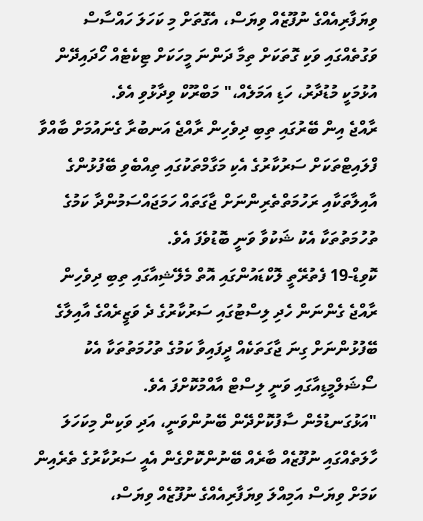ވިޔަފާރިއެއްގެ ނުފޫޒެއް ވިޔަސް، އެގޮތަށް މި ކަހަލަ ހައްސާސް ވަގުތެއްގައި ވަކި ގޮތަކަށް ތިމާ ދަންނަ މީހަކަށް ޓިކެޓެއް ހޯދައިދޭން އުޅުމަކީ މުޑުދާރު، ހަޑި އަމަލެއް،" މަބްރޫކް ވިދާޅުވި އެވެ.
ރާއްޖެ އިން ބޭރުގައި ތިބި ދިވެހިން ރާއްޖެ އަނބުރާ ގެނައުމަށް ބާއްވާ ފްލައިޓްތަކަށް ސަރުކާރުގެ އެކި މަގާމްތަކުގައި ތިއްބެވި ބޭފުޅުންގެ އާއިލާތަކާއި ރަހުމަތްތެރިންނަށް ޖާގަތައް ހަމަޖައްސަމުންދާ ކަމުގެ ތުހުމަތުތަކާ އެކު ޝަކުވާ ވަނީ ބޮޑުވެފަ އެވެ.
ކޮވިޑް-19 ފެތުރޭތީ ލޮކްޑައުންގައި އޮތް މެލޭޝިއާގައި ތިބި ދިވެހިން ރާއްޖެ ގެންނަން ހެދި ލިސްޓުގައި ސަރުކާރުގެ ދެ ވަޒީރެއްގެ އާއިލާގެ ބޭފުޅުންނަށް ގިނަ ޖާގަތަކެއް ދީފައިވާ ކަމުގެ ތުހުމަތުތަކާ އެކު ސޯޝަލްމީޑިއާގައި ވަނީ ލިސްޓް އާއްމުކޮށްފަ އެވެ.
"އަޅުގަނޑުމެން ސާފުކޮށްދޭން ބޭނުންވަނީ، އަދި ވަކިން މިކަހަލަ ހާލަތެއްގައި ނުފޫޒެއް ބާރެއް ބޭނުންކޮށްގެން އެއީ ސަރުކާރުގެ ތެރެއިން ކަމަށް ވިޔަސް އަމިއްލަ ވިޔަފާރިއެއްގެ ނުފޫޒެއް ވިޔަސް،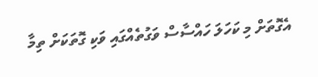އެގޮތަށް މި ކަހަލަ ހައްސާސް ވަގުތެއްގައި ވަކި ގޮތަކަށް ތިމާ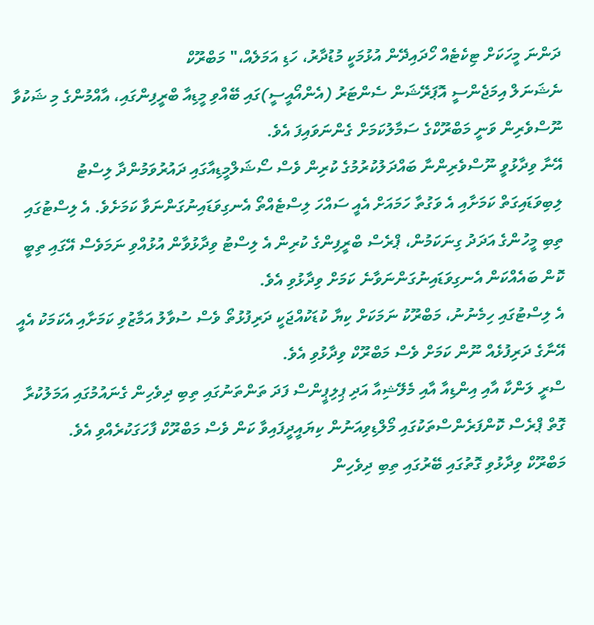ދަންނަ މީހަކަށް ޓިކެޓެއް ހޯދައިދޭން އުޅުމަކީ މުޑުދާރު، ހަޑި އަމަލެއް،" މަބްރޫކް
ނެޝަނަލް އިމަޖެންސީ އޮޕަރޭޝަން ސެންޓަރު (އެންއޯއީސީ)ގައި ބޭއްވި މީޑިއާ ބްރީފިންގައި، އާއްމުންގެ މި ޝަކުވާ ނޫސްވެރިން ވަނީ މަބްރޫކްގެ ސަމާލުކަމަށް ގެންނަވައިފަ އެވެ.
އޭނާ ވިދާޅުވީ ނޫސްވެރިންނާ ބައްދަލުކުރުމުގެ ކުރިން ވެސް ސޯޝަލްމީޑިއާގައި ދައުރުވަމުންދާ ލިސްޓު ލިބިވަޑައިގަތް ކަމަށާއި އެ ވަގުތާ ހަމައަށް އެއީ ސައްހަ ލިސްޓެއްތޯ އެނގިވަޑައިނުގަންނަވާ ކަމަށެވެ. އެ ލިސްޓުގައި ތިބި މީހުންގެ އަދަދު ގިނަކަމުން، ޕްރެސް ބްރީފިންގެ ކުރިން އެ ލިސްޓު ވިދާޅުވާން އުޅުއްވި ނަމަވެސް އޭގައި ތިބީ ކޮން ބައެއްކަން އެނގިވަޑައިނުގަންނަވާނެ ކަމަށް ވިދާޅުވި އެވެ.
އެ ލިސްޓުގައި ހިމެނުނު، މަބްރޫކު ނަމަކަށް ކިޔާ ކުޑަކުއްޖަކީ ދަރިފުޅުތޯ ވެސް ސުވާލު އަމާޒުވި ކަމަށާއި އެކަމަކު އެއީ އޭނާގެ ދަރިފުޅެއް ނޫން ކަމަށް ވެސް މަބްރޫކް ވިދާޅުވި އެވެ.
ސްރީ ލަންކާ އާއި އިންޑިއާ އާއި މެލޭޝިއާ އަދި ޕިލިޕީންސް ފަދަ ތަންތަނުގައި ތިބި ދިވެހިން ގެނައުމުގައި އަމަލުކުރާ ގޮތް ޕްރެސް ކޮންފަރެންސްތަކުގައި މޯލްޑިވިއަނުން ކިޔައީދީފައިވާ ކަން ވެސް މަބްރޫކް ފާހަގަކުރެއްވި އެވެ.
މަބްރޫކް ވިދާޅުވި ގޮތުގައި ބޭރުގައި ތިބި ދިވެހިން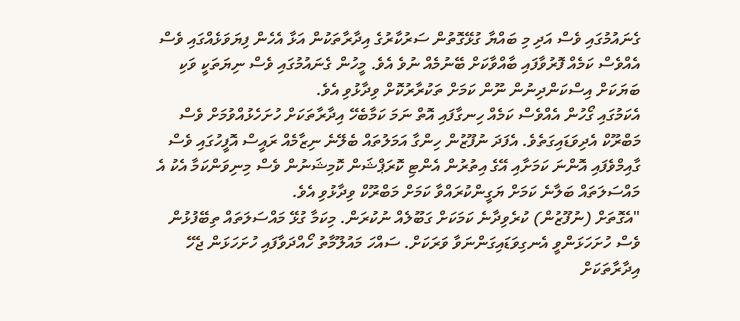ގެނައުމުގައި ވެސް އަދި މި ބައްޔާ ގުޅޭގޮތުން ސަރުކާރުގެ އިދާރާތަކުން އަޅާ އެހެން ފިޔަވަޅެއްގައި ވެސް އެއްވެސް ކަމެއް ފޮރުވާފައި ބާއްވާކަށް ބޭނުމެއް ނުވެ އެވެ. މީހުން ގެނައުމުގައި ވެސް ނިޔަތަކީ ވަކި ބަޔަކަށް އިސްކަންދިނުން ނޫން ކަމަށް ތަކުރާރުކޮށް ވިދާޅުވި އެވެ.
އެކަމުގައި ގޯހުން އެއްވެސް ކަމެއް ހިނގާފައި އޮތް ނަމަ ކަމާބެހޭ އިދާރާތަކަށް ހުށަހެޅުއްވުމަށް ވެސް މަބްރޫކް އެދިވަޑައިގަތެވެ. އެފަދަ ނުފޫޒުން ހިންގާ އަމަލުތައް ބެލޭނެ ނިޒާމެއް ރައީސް އޮފީހުގައި ވެސް ގާއިމްވެފައި އޮންނަ ކަމަށާއި އޭގެ އިތުރުން އެންޓި ކޮރަޕްޝަން ކޮމިޝަނުން ވެސް މިނިވަންކަމާ އެކު އެ މައްސަލަތައް ބަލާނެ ކަމަށް ޔަގީންކުރައްވާ ކަމަށް މަބްރޫކް ވިދާޅުވި އެވެ.
"އެގޮތަށް (ނުފޫޒުން) ކުރެވިދާނެ ކަމަކަށް ގަބޫލެއް ނުކުރަން. މިކަމާ ގުޅޭ މައްސަލަތައް ތިބޭފުޅުން ވެސް ހުށަހަޅަންވީ އެނގިވަޑައިގަންނަވާ ވަރަކަށް. ސައްހަ މައުލޫމާތު ހޯއްދަވާފައި ހުށަހަޅަން ޖެހޭ އިދާރާތަކަށް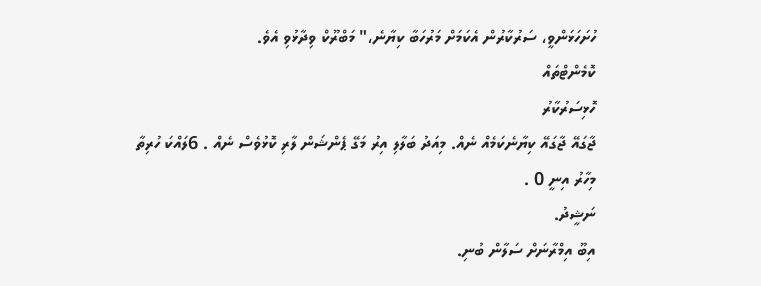ހުށަހަޅަންވީ، ސަރުކާރުން އެކަމަށް މަރުހަބާ ކިޔާނެ،" މަބްރޫކް ވިދާޅުވި އެވެ.
ކޮމެންޓްތައް
ހޮޅިސަރުކާރު
ޖާގައޭ ޖާގައޭ ކިޔާނެކަމެއް ނެއް. މިއަދު ބަލާލި އިރު މަގޭ ޕެންޝަން ލާރި ކޮޅުވެސް ނެއް . 6ލައްކަ ހުރިތާ މިހާރު އިނީ 0 .
ނަޝީދު.
އިބޫ އިމްރާނަށް ސަލާން ބުނި.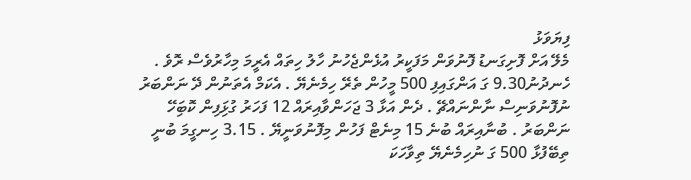ފިޔަވަޅު
މެލޭ އަށް ފޮށިގަނޑު ފޮނުވަން މަފަކީރު އުޅެންޖެހުނު ހާލު ހިތައް އެރީމަ މިހާރުވެސް ރޮވެ . ހެނދުނު9.30 ގަ އަންގައިފި 500 މީހުން ތެރޭ ހިމެނެޔޭ . އެކަމް އެތަނުން ދޭ ނަންބަރު ނުފޮނުވަނިސް ނާންނައްޗޭ . ދެން އަޅާ 3 ޖަހަންވާއިރައް 12 ފަހަރު ގުޅަިފިން ކޮބަިހޭ ނަންބަރު . ބުނާއިރައް ބުނެ 15 މިނެޓް ފަހުން މިފޮނުވަނީޔޭ . 3.15 ހިނގީމަ ބުނީ ތިބޭފުޅާ 500 ގަ ނުހިމެނެޔޭ ތިވާހަކަ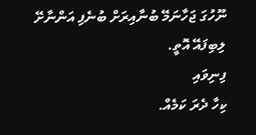ނޫހުގަ ޖަހާނަމޭ ބުނާއިރަށް ބުނެފި އަންނާށޭ ލިބިފައޭ އޮތީ.
ފިނިވައި
ކިހާ ދެރަ ކަމެއް.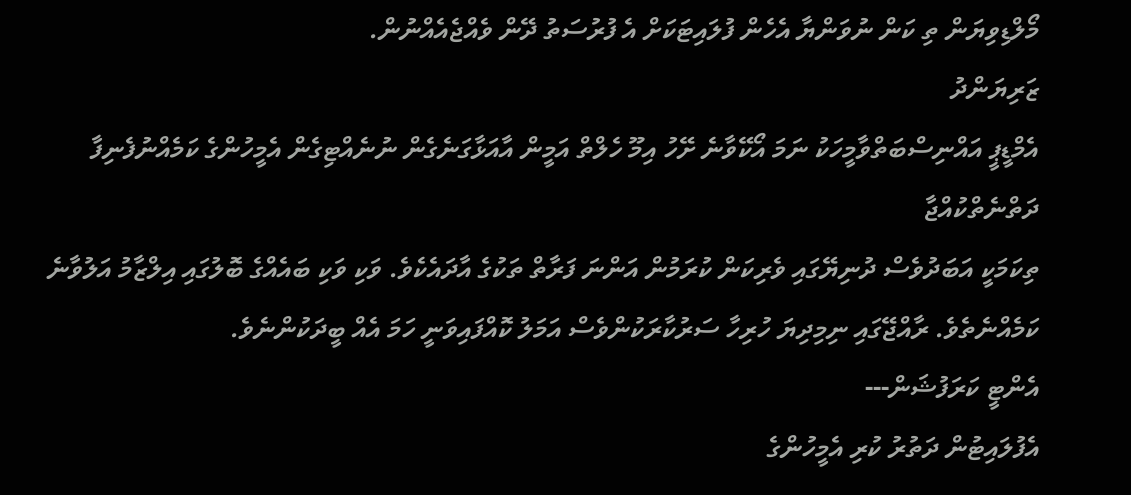މޯލްޑިވިޔަން ތި ކަން ނުވަންޔާ އެހެން ފުލައިޓަކަށް އެ ފުރުސަތު ދޭން ވެއްޖެއެއްނުން.
ޒަރިޔަންދު
އެމްޑީޕީ އައްނިސްބަތްވާމީހަކު ނަމަ އޯކޭވާނެ ށޭހު އިމޫ ހެލްތް އަމީން އާއަޅާގަނެގެން ނުނެއްޓިގެން އެމީހުންގެ ކަމެއްނުފެނިފާ
ދަތްނެތްކުއްޖާ
ތިކަމަކީ އަބަދުވެސް ދުނިޔޭގައި ވެރިކަން ކުރަމުން އަންނަ ފަރާތް ތަކުގެ އާދައެކެވެ. ވަކި ވަކި ބައެއްގެ ބޮލުގައި އިލްޒާމު އަލުވާނެ ކަމެއްނެތެވެ. ރާއްޖޭގައި ނިމިދިޔަ ހުރިހާ ސަރުކާރަކުންވެސް އަމަލު ކޮއްފައިވަނީ ހަމަ އެއް ބީދަކުންނެވެ.
އެންޓީ ކަރަފުޝަން---
އެފުލައިޓުން ދަތުރު ކުރި އެމީހުންގެ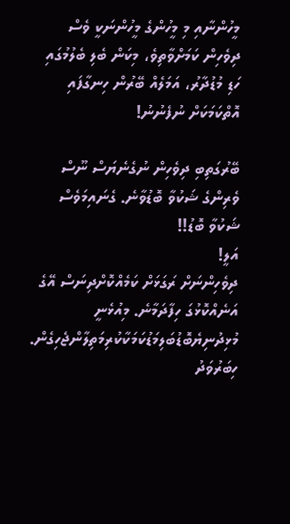މީހުންނާއި މި މީހުންގެ މީހުންނަކީ ވެސް ދިވެހިން ކަމަށްވާތިވެ، މިކަން ބެލި ބެލުމުގައި ހަޑި މުޑުދާރު، އަމަލެއް ބޭރުން ހިނގާފައި އޮތްކަމަކަށް ނުފެނުނު!

ބޭރުގަތިބި ދިވެހިން ނުގެނެޔަސް ނޫސް ވެރިންގެ ޝަކުވާ ބޮޑުވާނެ. ގެނައިމަވެސް ޝަކުވާ ބޮޑު!!
އަލީ!
ދިވެހިންނަށް ރަގަޅަށް ކަމެއްކޮށްދިނަސް އޭގެ އަނެއްކޮޅުގަ ހިފާދަމާނެ. މިއުޅެނީ މުޅިދުނިޔެބޮޑުބަލިމަޑުކަމަކާކުރިމަތިލާންޖެހިގެން.
ހިބަރުވަދު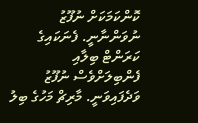ކޮންކަމަކަށް ނުފޫޒު ނުވަންނާނީ. ފެނަކައިގެ ކަރަންޓް ބިލާއި ފެންބިލަށްވެސް ނުފޫޒު ވަދެފައިވަނީ. މާރިޗް މަހުގެ ބިލު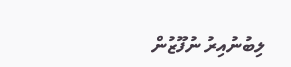ލިބުނުއިރު ނުފޫޒުން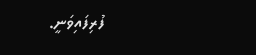ފުރިފައިވަނީ.